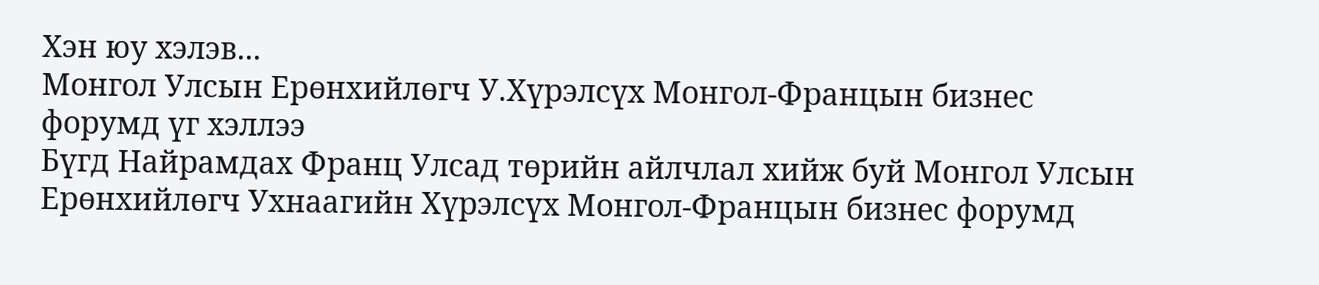Хэн юу хэлэв...
Монгол Улсын Ерөнхийлөгч У.Хүрэлсүх Монгол-Францын бизнес форумд үг хэллээ
Бүгд Найрамдах Франц Улсад төрийн айлчлал хийж буй Монгол Улсын Ерөнхийлөгч Ухнаагийн Хүрэлсүх Монгол-Францын бизнес форумд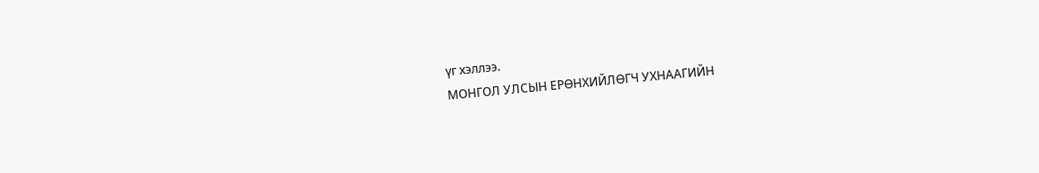үг хэллээ.
МОНГОЛ УЛСЫН ЕРӨНХИЙЛӨГЧ УХНААГИЙН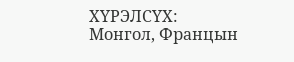ХҮРЭЛСҮХ:
Монгол, Францын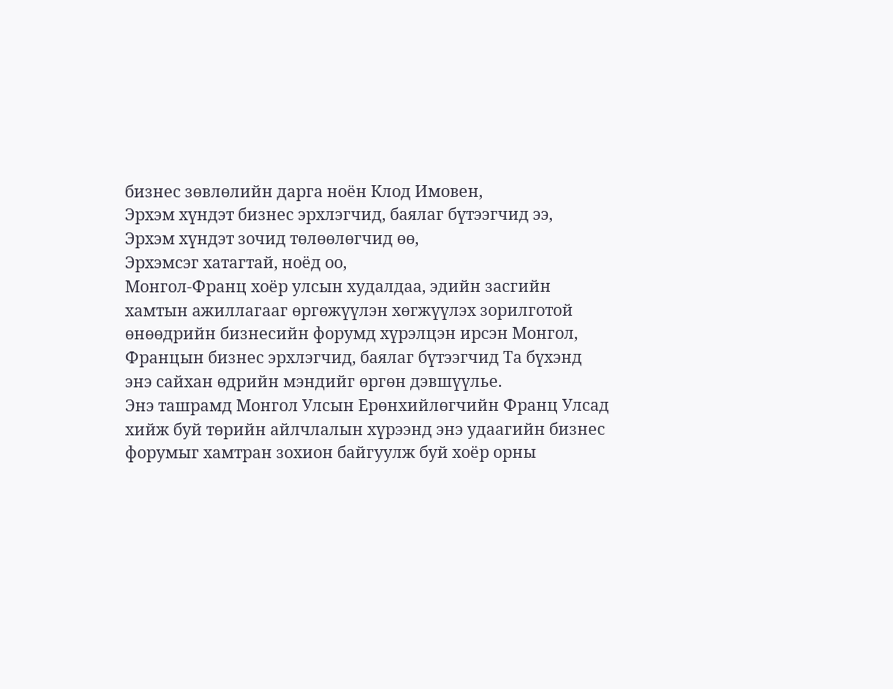бизнес зөвлөлийн дарга ноён Клод Имовен,
Эрхэм хүндэт бизнес эрхлэгчид, баялаг бүтээгчид ээ,
Эрхэм хүндэт зочид төлөөлөгчид өө,
Эрхэмсэг хатагтай, ноёд оо,
Монгол-Франц хоёр улсын худалдаа, эдийн засгийн хамтын ажиллагааг өргөжүүлэн хөгжүүлэх зорилготой өнөөдрийн бизнесийн форумд хүрэлцэн ирсэн Монгол, Францын бизнес эрхлэгчид, баялаг бүтээгчид Та бүхэнд энэ сайхан өдрийн мэндийг өргөн дэвшүүлье.
Энэ ташрамд Монгол Улсын Ерөнхийлөгчийн Франц Улсад хийж буй төрийн айлчлалын хүрээнд энэ удаагийн бизнес форумыг хамтран зохион байгуулж буй хоёр орны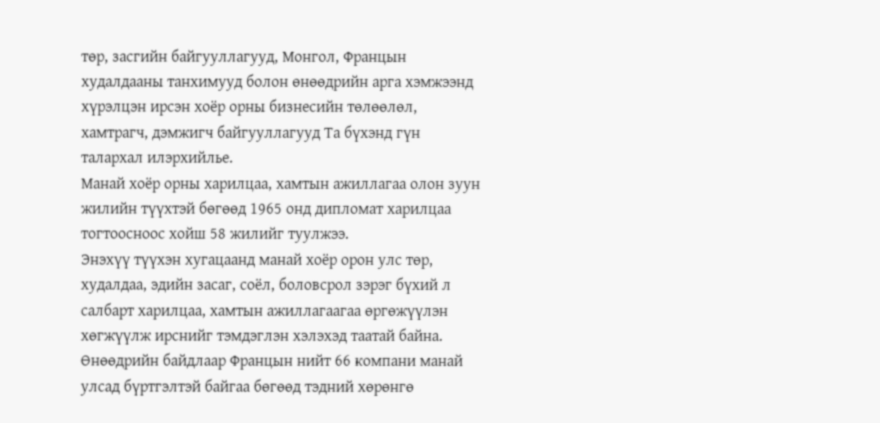төр, засгийн байгууллагууд, Монгол, Францын худалдааны танхимууд болон өнөөдрийн арга хэмжээнд хүрэлцэн ирсэн хоёр орны бизнесийн төлөөлөл, хамтрагч, дэмжигч байгууллагууд Та бүхэнд гүн талархал илэрхийлье.
Манай хоёр орны харилцаа, хамтын ажиллагаа олон зуун жилийн түүхтэй бөгөөд 1965 онд дипломат харилцаа тогтоосноос хойш 58 жилийг туулжээ.
Энэхүү түүхэн хугацаанд манай хоёр орон улс төр, худалдаа, эдийн засаг, соёл, боловсрол зэрэг бүхий л салбарт харилцаа, хамтын ажиллагаагаа өргөжүүлэн хөгжүүлж ирснийг тэмдэглэн хэлэхэд таатай байна.
Өнөөдрийн байдлаар Францын нийт 66 компани манай улсад бүртгэлтэй байгаа бөгөөд тэдний хөрөнгө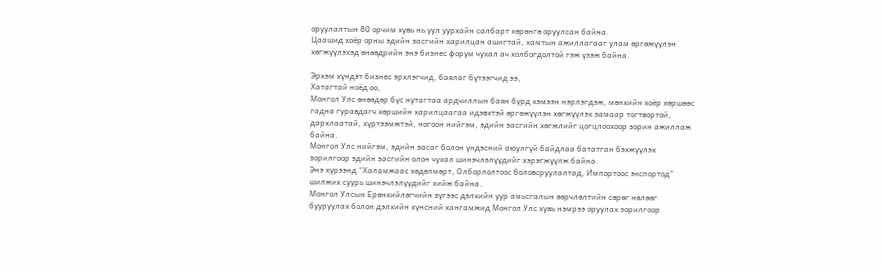оруулалтын 80 орчим хувь нь уул уурхайн салбарт хөрөнгө оруулсан байна.
Цаашид хоёр орны эдийн засгийн харилцан ашигтай, хамтын ажиллагааг улам өргөжүүлэн хөгжүүлэхэд өнөөдрийн энэ бизнес форум чухал ач холбогдолтой гэж үзэж байна.

Эрхэм хүндэт бизнес эрхлэгчид, баялаг бүтээгчид ээ,
Хатагтай ноёд оо,
Монгол Улс өнөөдөр бүс нутагтаа ардчиллын баян бүрд хэмээн нэрлэгдэж, мөнхийн хоёр хөршөөс гадна гуравдагч хөршийн харилцаагаа идэвхтэй өргөжүүлэн хөгжүүлэх замаар тогтвортой, дархлаатай, хүртээмжтэй, ногоон нийгэм, эдийн засгийн хөгжлийг цогцлоохоор зорин ажиллаж байна.
Монгол Улс нийгэм, эдийн засаг болон үндэсний аюулгүй байдлаа бататган бэхжүүлэх зорилгоор эдийн засгийн олон чухал шинэчлэлүүдийг хэрэгжүүлж байна.
Энэ хүрээнд “Халамжаас хөдөлмөрт, Олборлолтоос боловсруулалтад, Импортоос экспортод” шилжих суурь шинэчлэлүүдийг хийж байна.
Монгол Улсын Ерөнхийлөгчийн зүгээс дэлхийн уур амьсгалын өөрчлөлтийн сөрөг нөлөөг бууруулах болон дэлхийн хүнсний хангамжид Монгол Улс хувь нэмрээ оруулах зорилгоор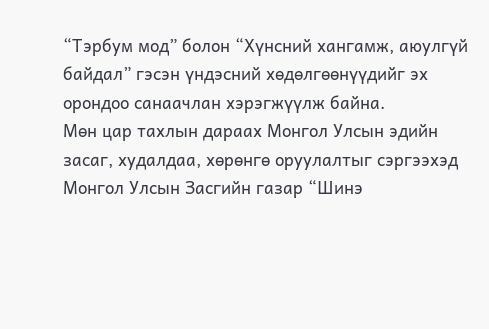“Тэрбум мод” болон “Хүнсний хангамж, аюулгүй байдал” гэсэн үндэсний хөдөлгөөнүүдийг эх орондоо санаачлан хэрэгжүүлж байна.
Мөн цар тахлын дараах Монгол Улсын эдийн засаг, худалдаа, хөрөнгө оруулалтыг сэргээхэд Монгол Улсын Засгийн газар “Шинэ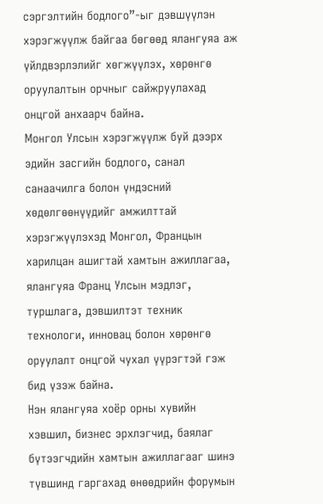сэргэлтийн бодлого”-ыг дэвшүүлэн хэрэгжүүлж байгаа бөгөөд ялангуяа аж үйлдвэрлэлийг хөгжүүлэх, хөрөнгө оруулалтын орчныг сайжруулахад онцгой анхаарч байна.
Монгол Улсын хэрэгжүүлж буй дээрх эдийн засгийн бодлого, санал санаачилга болон үндэсний хөдөлгөөнүүдийг амжилттай хэрэгжүүлэхэд Монгол, Францын харилцан ашигтай хамтын ажиллагаа, ялангуяа Франц Улсын мэдлэг, туршлага, дэвшилтэт техник технологи, инновац болон хөрөнгө оруулалт онцгой чухал үүрэгтэй гэж бид үзэж байна.
Нэн ялангуяа хоёр орны хувийн хэвшил, бизнес эрхлэгчид, баялаг бүтээгчдийн хамтын ажиллагааг шинэ түвшинд гаргахад өнөөдрийн форумын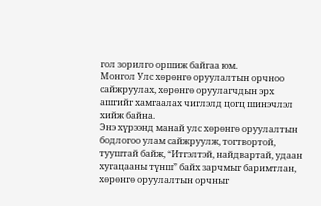гол зорилго оршиж байгаа юм.
Монгол Улс хөрөнгө оруулалтын орчноо сайжруулах, хөрөнгө оруулагчдын эрх ашгийг хамгаалах чиглэлд цогц шинэчлэл хийж байна.
Энэ хүрээнд манай улс хөрөнгө оруулалтын бодлогоо улам сайжруулж, тогтвортой, тууштай байж, “Итгэлтэй, найдвартай, удаан хугацааны түнш” байх зарчмыг баримтлан, хөрөнгө оруулалтын орчныг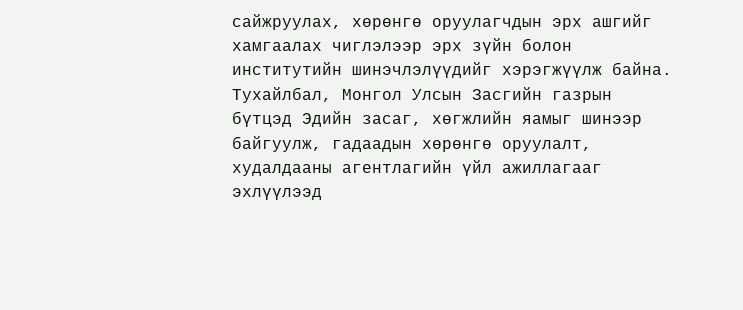сайжруулах, хөрөнгө оруулагчдын эрх ашгийг хамгаалах чиглэлээр эрх зүйн болон институтийн шинэчлэлүүдийг хэрэгжүүлж байна.
Тухайлбал, Монгол Улсын Засгийн газрын бүтцэд Эдийн засаг, хөгжлийн яамыг шинээр байгуулж, гадаадын хөрөнгө оруулалт, худалдааны агентлагийн үйл ажиллагааг эхлүүлээд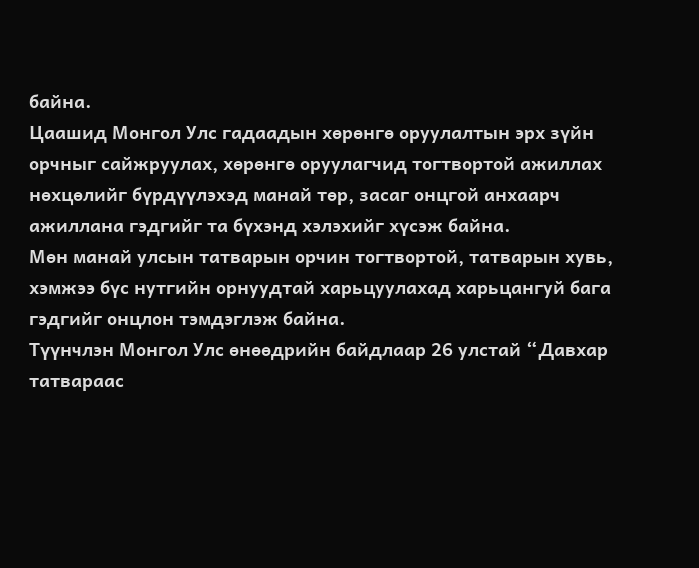байна.
Цаашид Монгол Улс гадаадын хөрөнгө оруулалтын эрх зүйн орчныг сайжруулах, хөрөнгө оруулагчид тогтвортой ажиллах нөхцөлийг бүрдүүлэхэд манай төр, засаг онцгой анхаарч ажиллана гэдгийг та бүхэнд хэлэхийг хүсэж байна.
Мөн манай улсын татварын орчин тогтвортой, татварын хувь, хэмжээ бүс нутгийн орнуудтай харьцуулахад харьцангуй бага гэдгийг онцлон тэмдэглэж байна.
Түүнчлэн Монгол Улс өнөөдрийн байдлаар 26 улстай “Давхар татвараас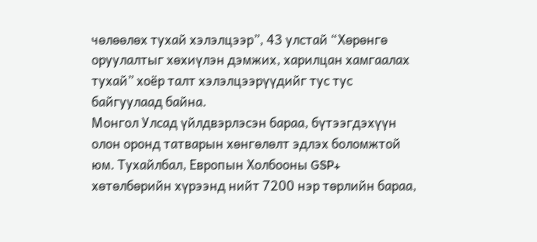чөлөөлөх тухай хэлэлцээр”, 43 улстай “Хөрөнгө оруулалтыг хөхиүлэн дэмжих, харилцан хамгаалах тухай” хоёр талт хэлэлцээрүүдийг тус тус байгуулаад байна.
Монгол Улсад үйлдвэрлэсэн бараа, бүтээгдэхүүн олон оронд татварын хөнгөлөлт эдлэх боломжтой юм. Тухайлбал, Европын Холбооны GSP+ хөтөлбөрийн хүрээнд нийт 7200 нэр төрлийн бараа,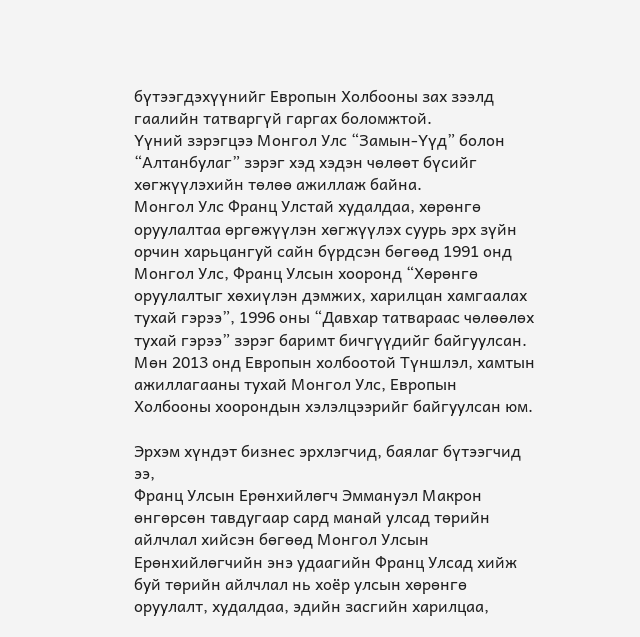бүтээгдэхүүнийг Европын Холбооны зах зээлд гаалийн татваргүй гаргах боломжтой.
Үүний зэрэгцээ Монгол Улс “Замын-Үүд” болон “Алтанбулаг” зэрэг хэд хэдэн чөлөөт бүсийг хөгжүүлэхийн төлөө ажиллаж байна.
Монгол Улс Франц Улстай худалдаа, хөрөнгө оруулалтаа өргөжүүлэн хөгжүүлэх суурь эрх зүйн орчин харьцангуй сайн бүрдсэн бөгөөд 1991 онд Монгол Улс, Франц Улсын хооронд “Хөрөнгө оруулалтыг хөхиүлэн дэмжих, харилцан хамгаалах тухай гэрээ”, 1996 оны “Давхар татвараас чөлөөлөх тухай гэрээ” зэрэг баримт бичгүүдийг байгуулсан.
Мөн 2013 онд Европын холбоотой Түншлэл, хамтын ажиллагааны тухай Монгол Улс, Европын Холбооны хоорондын хэлэлцээрийг байгуулсан юм.

Эрхэм хүндэт бизнес эрхлэгчид, баялаг бүтээгчид ээ,
Франц Улсын Ерөнхийлөгч Эммануэл Макрон өнгөрсөн тавдугаар сард манай улсад төрийн айлчлал хийсэн бөгөөд Монгол Улсын Ерөнхийлөгчийн энэ удаагийн Франц Улсад хийж буй төрийн айлчлал нь хоёр улсын хөрөнгө оруулалт, худалдаа, эдийн засгийн харилцаа,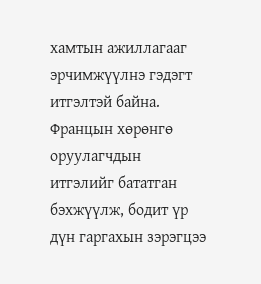хамтын ажиллагааг эрчимжүүлнэ гэдэгт итгэлтэй байна.
Францын хөрөнгө оруулагчдын итгэлийг бататган бэхжүүлж, бодит үр дүн гаргахын зэрэгцээ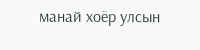манай хоёр улсын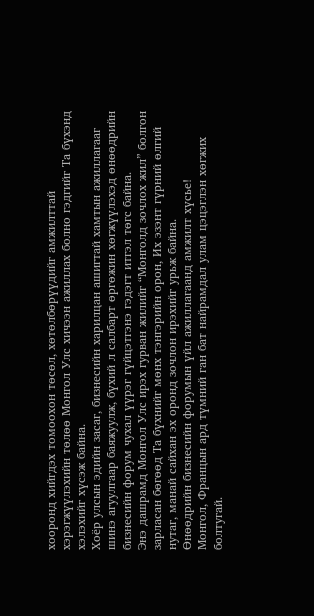хооронд хийгдэх томоохон төсөл, хөтөлбөрүүдийг амжилттай хэрэгжүүлэхийн төлөө Монгол Улс хичээн ажиллах болно гэдгийг Та бүхэнд хэлэхийг хүсэж байна.
Хоёр улсын эдийн засаг, бизнесийн харилцан ашигтай хамтын ажиллагааг шинэ агуулгаар баяжуулж, бүхий л салбарт өргөжин хөгжүүлэхэд өнөөдрийн бизнесийн форум чухал үүрэг гүйцэтгэнэ гэдэгт итгэл төгс байна.
Энэ дашрамд Монгол Улс ирэх гурван жилийг “Монголд зочлох жил” болгон зарласан бөгөөд Та бүхнийг мөнх тэнгэрийн орон, Их эзэнт гүрний өлгий нутаг, манай сайхан эх оронд зочлон ирэхийг урьж байна.
Өнөөдрийн бизнесийн форумын үйл ажиллагаанд амжилт хүсье!
Монгол, Францын ард түмний ган бат найрамдал улам цэцэглэн хөгжих болтугай.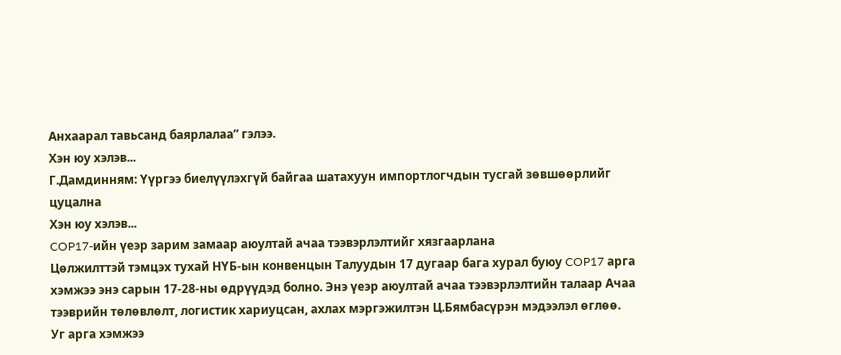Анхаарал тавьсанд баярлалаа” гэлээ.
Хэн юу хэлэв...
Г.Дамдинням: Үүргээ биелүүлэхгүй байгаа шатахуун импортлогчдын тусгай зөвшөөрлийг цуцална
Хэн юу хэлэв...
COP17-ийн үеэр зарим замаар аюултай ачаа тээвэрлэлтийг хязгаарлана
Цөлжилттэй тэмцэх тухай НҮБ-ын конвенцын Талуудын 17 дугаар бага хурал буюу COP17 арга хэмжээ энэ сарын 17-28-ны өдрүүдэд болно. Энэ үеэр аюултай ачаа тээвэрлэлтийн талаар Ачаа тээврийн төлөвлөлт, логистик хариуцсан, ахлах мэргэжилтэн Ц.Бямбасүрэн мэдээлэл өглөө.
Уг арга хэмжээ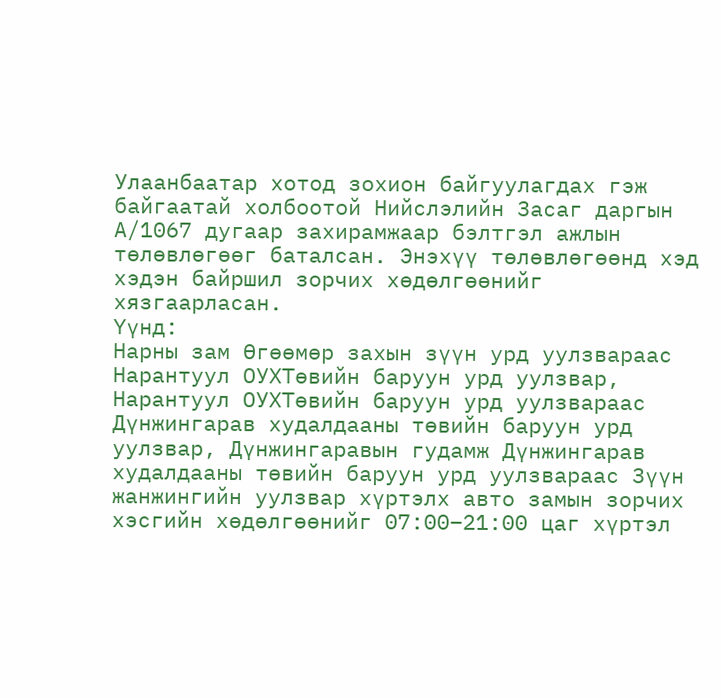Улаанбаатар хотод зохион байгуулагдах гэж байгаатай холбоотой Нийслэлийн Засаг даргын А/1067 дугаар захирамжаар бэлтгэл ажлын төлөвлөгөөг баталсан. Энэхүү төлөвлөгөөнд хэд хэдэн байршил зорчих хөдөлгөөнийг хязгаарласан.
Үүнд:
Нарны зам Өгөөмөр захын зүүн урд уулзвараас Нарантуул ОУХТөвийн баруун урд уулзвар, Нарантуул ОУХТөвийн баруун урд уулзвараас Дүнжингарав худалдааны төвийн баруун урд уулзвар, Дүнжингаравын гудамж Дүнжингарав худалдааны төвийн баруун урд уулзвараас Зүүн жанжингийн уулзвар хүртэлх авто замын зорчих хэсгийн хөдөлгөөнийг 07:00–21:00 цаг хүртэл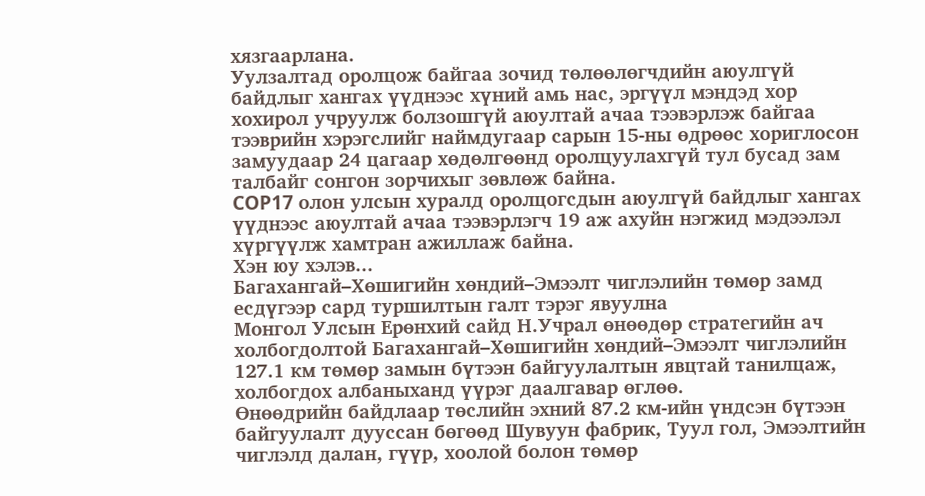хязгаарлана.
Уулзалтад оролцож байгаа зочид төлөөлөгчдийн аюулгүй байдлыг хангах үүднээс хүний амь нас, эргүүл мэндэд хор хохирол учруулж болзошгүй аюултай ачаа тээвэрлэж байгаа тээврийн хэрэгслийг наймдугаар сарын 15-ны өдрөөс хориглосон замуудаар 24 цагаар хөдөлгөөнд оролцуулахгүй тул бусад зам талбайг сонгон зорчихыг зөвлөж байна.
COP17 олон улсын хуралд оролцогсдын аюулгүй байдлыг хангах үүднээс аюултай ачаа тээвэрлэгч 19 аж ахуйн нэгжид мэдээлэл хүргүүлж хамтран ажиллаж байна.
Хэн юу хэлэв...
Багахангай–Хөшигийн хөндий–Эмээлт чиглэлийн төмөр замд есдүгээр сард туршилтын галт тэрэг явуулна
Монгол Улсын Ерөнхий сайд Н.Учрал өнөөдөр стратегийн ач холбогдолтой Багахангай–Хөшигийн хөндий–Эмээлт чиглэлийн 127.1 км төмөр замын бүтээн байгуулалтын явцтай танилцаж, холбогдох албаныханд үүрэг даалгавар өглөө.
Өнөөдрийн байдлаар төслийн эхний 87.2 км-ийн үндсэн бүтээн байгуулалт дууссан бөгөөд Шувуун фабрик, Туул гол, Эмээлтийн чиглэлд далан, гүүр, хоолой болон төмөр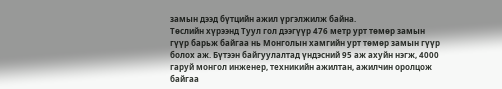замын дээд бүтцийн ажил үргэлжилж байна.
Төслийн хүрээнд Туул гол дээгүүр 476 метр урт төмөр замын гүүр барьж байгаа нь Монголын хамгийн урт төмөр замын гүүр болох аж. Бүтээн байгуулалтад үндэсний 95 аж ахуйн нэгж, 4000 гаруй монгол инженер, техникийн ажилтан, ажилчин оролцож байгаа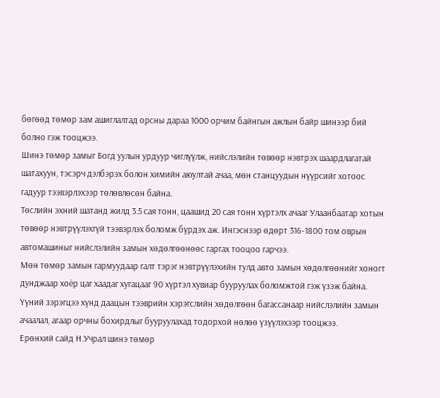бөгөөд төмөр зам ашиглалтад орсны дараа 1000 орчим байнгын ажлын байр шинээр бий болно гэж тооцжээ.
Шинэ төмөр замыг Богд уулын урдуур чиглүүлж, нийслэлийн төвөөр нэвтрэх шаардлагатай шатахуун, тэсэрч дэлбэрэх болон химийн аюултай ачаа, мөн станцуудын нүүрсийг хотоос гадуур тээвэрлэхээр төлөвлөсөн байна.
Төслийн эхний шатанд жилд 3.5 сая тонн, цаашид 20 сая тонн хүртэлх ачааг Улаанбаатар хотын төвөөр нэвтрүүлэхгүй тээвэрлэх боломж бүрдэх аж. Ингэснээр өдөрт 316-1800 том оврын автомашиныг нийслэлийн замын хөдөлгөөнөөс гаргах тооцоо гарчээ.
Мөн төмөр замын гармуудаар галт тэрэг нэвтрүүлэхийн тулд авто замын хөдөлгөөнийг хоногт дунджаар хоёр цаг хаадаг хугацааг 90 хүртэл хувиар бууруулах боломжтой гэж үзэж байна. Үүний зэрэгцээ хүнд даацын тээврийн хэрэгслийн хөдөлгөөн багассанаар нийслэлийн замын ачаалал, агаар орчны бохирдлыг бууруулахад тодорхой нөлөө үзүүлэхээр тооцжээ.
Ерөнхий сайд Н.Учрал шинэ төмөр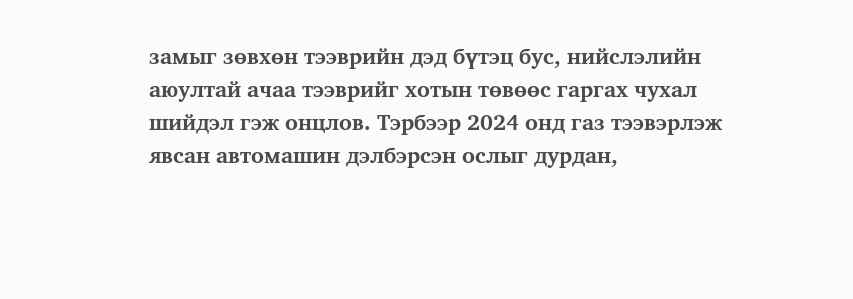замыг зөвхөн тээврийн дэд бүтэц бус, нийслэлийн аюултай ачаа тээврийг хотын төвөөс гаргах чухал шийдэл гэж онцлов. Тэрбээр 2024 онд газ тээвэрлэж явсан автомашин дэлбэрсэн ослыг дурдан,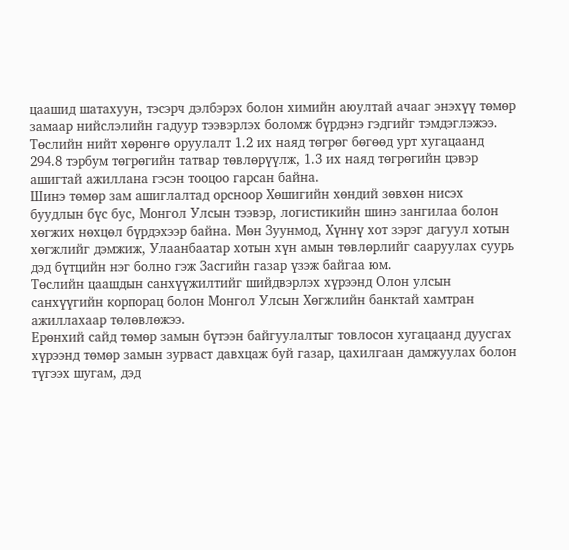цаашид шатахуун, тэсэрч дэлбэрэх болон химийн аюултай ачааг энэхүү төмөр замаар нийслэлийн гадуур тээвэрлэх боломж бүрдэнэ гэдгийг тэмдэглэжээ.
Төслийн нийт хөрөнгө оруулалт 1.2 их наяд төгрөг бөгөөд урт хугацаанд 294.8 тэрбум төгрөгийн татвар төвлөрүүлж, 1.3 их наяд төгрөгийн цэвэр ашигтай ажиллана гэсэн тооцоо гарсан байна.
Шинэ төмөр зам ашиглалтад орсноор Хөшигийн хөндий зөвхөн нисэх буудлын бүс бус, Монгол Улсын тээвэр, логистикийн шинэ зангилаа болон хөгжих нөхцөл бүрдэхээр байна. Мөн Зуунмод, Хүннү хот зэрэг дагуул хотын хөгжлийг дэмжиж, Улаанбаатар хотын хүн амын төвлөрлийг сааруулах суурь дэд бүтцийн нэг болно гэж Засгийн газар үзэж байгаа юм.
Төслийн цаашдын санхүүжилтийг шийдвэрлэх хүрээнд Олон улсын санхүүгийн корпорац болон Монгол Улсын Хөгжлийн банктай хамтран ажиллахаар төлөвлөжээ.
Ерөнхий сайд төмөр замын бүтээн байгуулалтыг товлосон хугацаанд дуусгах хүрээнд төмөр замын зурваст давхцаж буй газар, цахилгаан дамжуулах болон түгээх шугам, дэд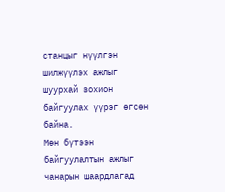станцыг нүүлгэн шилжүүлэх ажлыг шуурхай зохион байгуулах үүрэг өгсөн байна.
Мөн бүтээн байгуулалтын ажлыг чанарын шаардлагад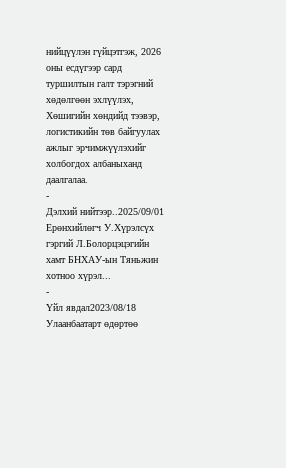нийцүүлэн гүйцэтгэж, 2026 оны есдүгээр сард туршилтын галт тэрэгний хөдөлгөөн эхлүүлэх, Хөшигийн хөндийд тээвэр, логистикийн төв байгуулах ажлыг эрчимжүүлэхийг холбогдох албаныханд даалгалаа.
-
Дэлхий нийтээр..2025/09/01
Ерөнхийлөгч У.Хүрэлсүх гэргий Л.Болорцэцэгийн хамт БНХАУ-ын Тяньжин хотноо хүрэл...
-
Үйл явдал2023/08/18
Улаанбаатарт өдөртөө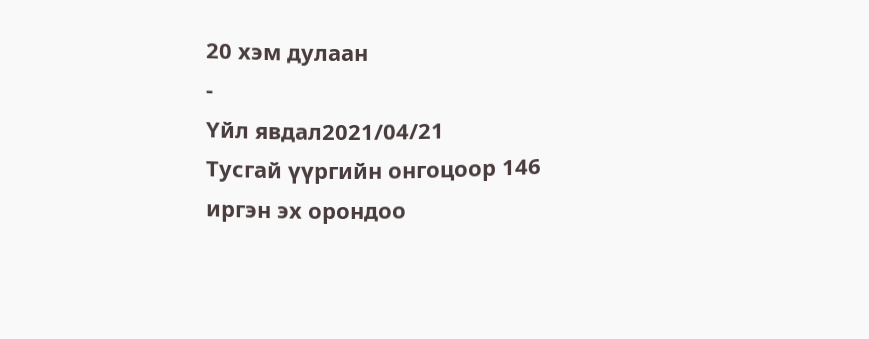20 хэм дулаан
-
Үйл явдал2021/04/21
Тусгай үүргийн онгоцоор 146 иргэн эх орондоо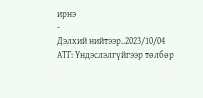ирнэ
-
Дэлхий нийтээр..2023/10/04
АТГ: Үндэслэлгүйгээр төлбөр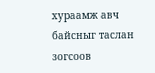хураамж авч байсныг таслан зогсоов